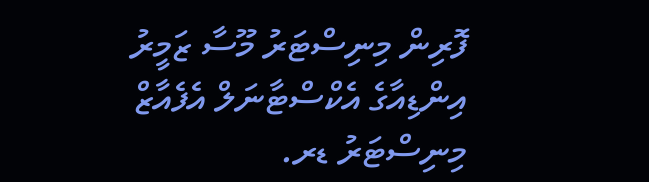ފޮރިން މިނިސްޓަރު މޫސާ ޒަމީރު އިންޑިއާގެ އެކްސްޓާނަލް އެފެއާޒް މިނިސްޓަރު ޑރ.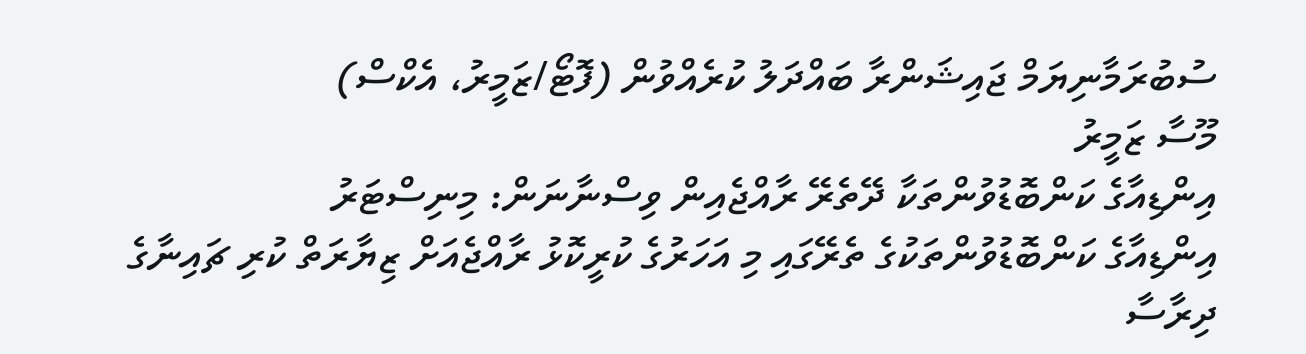ސުބުރަމާނިޔަމް ޖައިޝަންރާ ބައްދަލު ކުރެއްވުން (ފޮޓޯ/ޒަމީރު، އެކްސް)
މޫސާ ޒަމީރު
އިންޑިއާގެ ކަންބޮޑުވުންތަކާ ދޭތެރޭ ރާއްޖެއިން ވިސްނާނަން: މިނިސްޓަރު
އިންޑިއާގެ ކަންބޮޑުވުންތަކުގެ ތެރޭގައި މި އަހަރުގެ ކުރީކޮޅު ރާއްޖެއަށް ޒިޔާރަތް ކުރި ޗައިނާގެ ދިރާސާ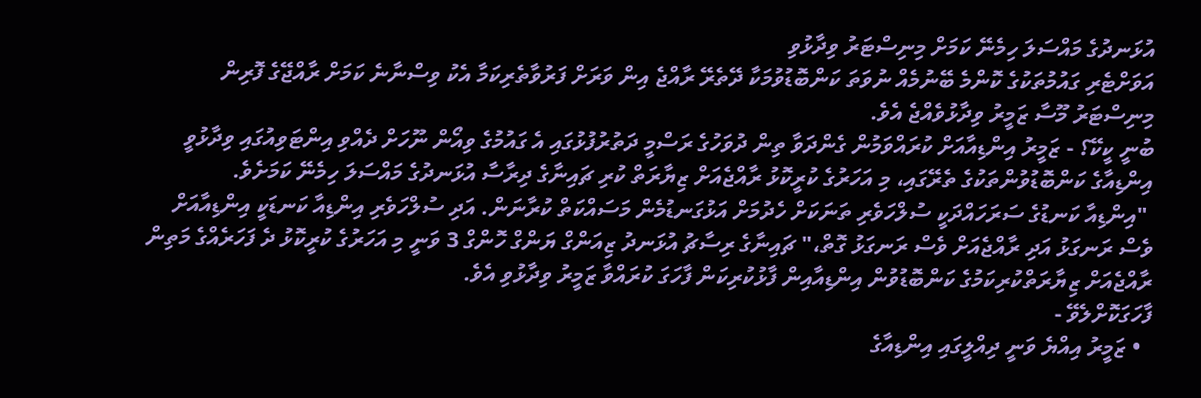އުޅަނދުގެ މައްސަލަ ހިމެނޭ ކަމަށް މިނިސްޓަރު ވިދާޅުވި
އަވަށްޓެރި ގައުމުތަކުގެ ކޮންމެ ބޭނުމެއް ނުވަތަ ކަންބޮޑުވުމަކާ ދޭތެރޭ ރާއްޖެ އިން ވަރަށް ފަރުވާތެރިކަމާ އެކު ވިސްނާނެ ކަމަށް ރާއްޖޭގެ ފޮރިން މިނިސްޓަރު މޫސާ ޒަމީރު ވިދާޅުވެއްޖެ އެވެ.
ބުނީ ކީކޭ؟ - ޒަމީރު އިންޑިއާއަށް ކުރައްވަމުން ގެންދަވާ ތިން ދުވަހުގެ ރަސްމީ ދަތުރުފުޅުގައި އެ ގައުމުގެ ވިއޯން ނޫހަށް ދެއްވި އިންޓަވިއުގައި ވިދާޅުވީ އިންޑިއާގެ ކަންބޮޑުވުންތަކުގެ ތެރޭގައި، މި އަހަރުގެ ކުރީކޮޅު ރާއްޖެއަށް ޒިޔާރަތް ކުރި ޗައިނާގެ ދިރާސާ އުޅަނދުގެ މައްސަލަ ހިމެނޭ ކަމަށެވެ.
 "އިންޑިއާ ކަނޑުގެ ސަރަހައްދަކީ ސުލްހަވެރި ތަނަކަށް ހެދުމަށް އަޅުގަނޑުމެން މަސައްކަތް ކުރާނަން. އަދި ސުލްހަވެރި އިންޑިއާ ކަނޑަކީ އިންޑިއާއަށް ވެސް ރަނގަޅު އަދި ރާއްޖެއަށް ވެސް ރަނގަޅު ގޮތް،" ޗައިނާގެ ރިސާޗު އުޅަނދު ޒިއަންގް ޔަންގް ހޮންގް 3 ވަނީ މި އަހަރުގެ ކުރީކޮޅު ދެ ފަހަރެއްގެ މަތިން ރާއްޖެއަށް ޒިޔާރަތްކުރިކަމުގެ ކަންބޮޑުވުން އިންޑިއާއިން ފާޅުކުރިކަން ފާހަގަ ކުރައްވާ ޒަމީރު ވިދާޅުވި އެވެ.
ފާހަގަކޮށްލެވޭ -
  • ޒަމީރު އިއްޔެ ވަނީ ދިއްލީގައި އިންޑިއާގެ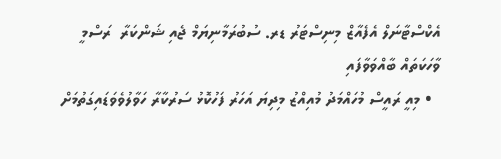އެކްސްޓާނަލް އެފެއާޒް މިނިސްޓަރު ޑރ. ސުބުރަމާނިޔަމް ޖެއި ޝަންކަރާ  ރަސްމީ ވާހަކަތައް ބާއްވަވާފައި
  • މިއީ ރައީސް މުހައްމަދު މުއިއްޒު މިދިޔަ އަހަރު ފަހުކޮޅު ސަރުކާރާ ހަވާލުވެވަޑައިގަތުމަށް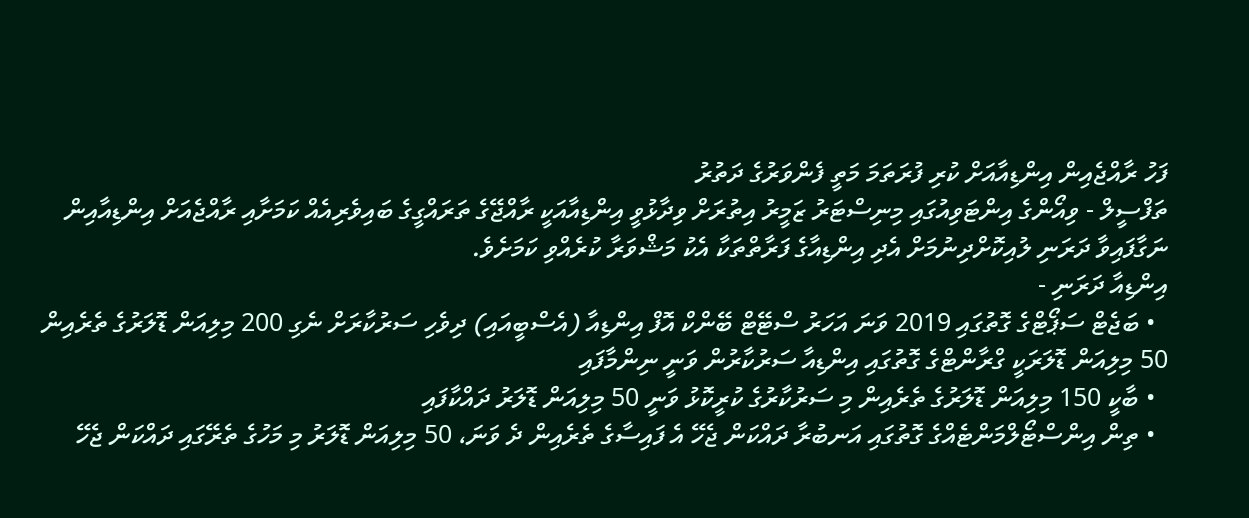ފަހު ރާއްޖެއިން އިންޑިއާއަށް ކުރި ފުރަތަމަ މަތީ ފެންވަރުގެ ދަތުރު
ތަފްސީލް - ވިއޯންގެ އިންޓަވިއުގައި މިނިސްޓަރު ޒަމީރު އިތުރަށް ވިދާޅުވީ އިންޑިއާއަކީ ރާއްޖޭގެ ތަރައްގީގެ ބައިވެރިއެއް ކަމަށާއި ރާއްޖެއަށް އިންޑިއާއިން ނަގާފައިވާ ދަރަނި ލުއިކޮށްދިނުމަށް އެދި އިންޑިއާގެ ފަރާތްތަކާ އެކު މަޝްވަރާ ކުރެއްވި ކަމަށެވެ.
އިންޑިއާ ދަރަނި -
  • ބަޖެޓް ސަޕޯޓްގެ ގޮތުގައި 2019 ވަނަ އަހަރު ސްޓޭޓް ބޭންކް އޮފް އިންޑިއާ (އެސްބީއައި) ދިވެހި ސަރުކާރަށް ނެގި 200 މިލިއަން ޑޮލަރުގެ ތެރެއިން 50 މިލިއަން ޑޮލަރަކީ ގްރާންޓްގެ ގޮތުގައި އިންޑިއާ ސަރުކާރުން ވަނީ ނިންމާފައި
  • ބާކީ 150 މިލިއަން ޑޮލަރުގެ ތެރެއިން މި ސަރުކާރުގެ ކުރީކޮޅު ވަނީ 50 މިލިއަން ޑޮލަރު ދައްކާފައި
  • ތިން އިންސްޓޯލްމަންޓެއްގެ ގޮތުގައި އަނބުރާ ދައްކަން ޖެހޭ އެ ފައިސާގެ ތެރެއިން ދެ ވަނަ، 50 މިލިއަން ޑޮލަރު މި މަހުގެ ތެރޭގައި ދައްކަން ޖެހޭ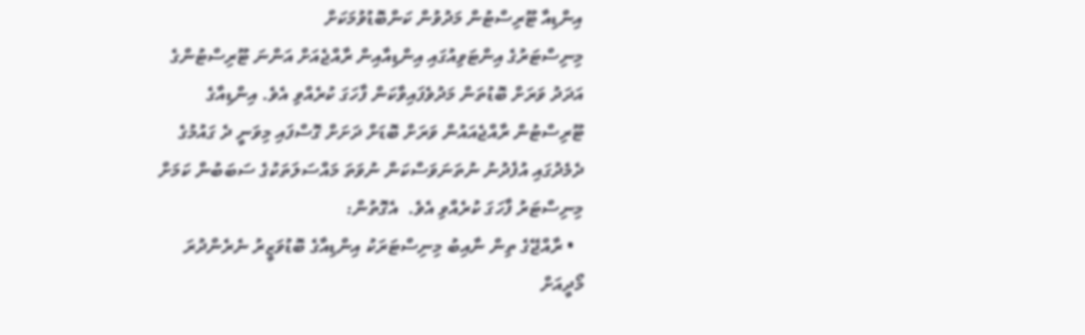އިންޑިއާ ޓޫރިސްޓުން މަދުވުން ކަންބޮޑުވުމަކަށް
މިނިސްޓަރުގެ އިންޓަވިއުގައި އިންޑިއާއިން ރާއްޖެއަށް އަންނަ ޓޫރިސްޓުންގެ އަދަދު ވަރަށް ބޮޑުތަން މަދުވެފައިވާކަން ފާހަގަ ކުރެއްވި އެވެ. އިންޑިއާގެ ޓޫރިސްޓުން ރާއްޖެއައުން ވަރަށް ބޮޑަށް ދަށަށް ގޮސްފައި މިވަނީ ދެ ގައުމުގެ ދެމެދުގައި އުފެދުނު ނުތަނަވަސްކަން ނުވަތަ މައްސަލަތަކުގެ ސަބަބުން ކަމަށް މިނިސްޓަރު ފާހަގަ ކުރެއްވި އެވެ.  އެގޮތުން:
  • ރާއްޖޭގެ ތިން ނާއިބު މިނިސްޓަރަކު އިންޑިއާގެ ބޮޑުވަޒީރު ނެރެންދުރަ މޯދީއަށް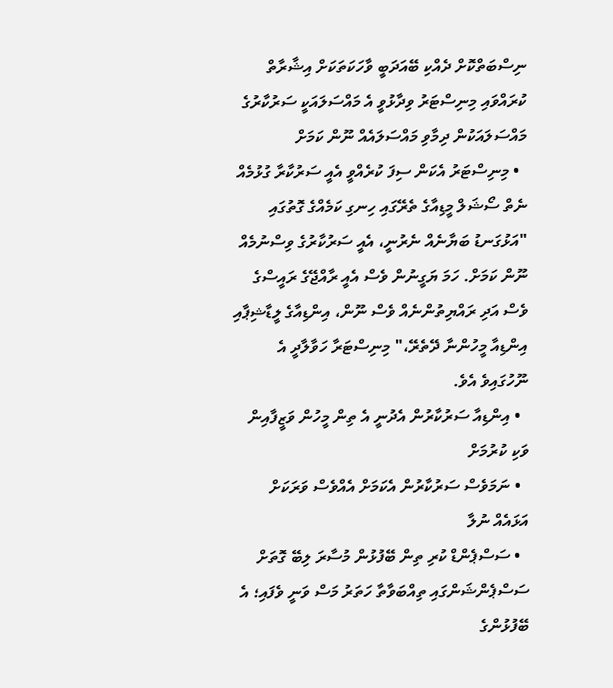ނިސްބަތްކޮށް ދެއްކި ބޭއަދަބީ ވާހަކަތަކަށް އިޝާރާތް ކުރައްވައި މިނިސްޓަރު ވިދާޅުވީ އެ މައްސަލައަކީ ސަރުކާރުގެ މައްސަލައަކުން ދިމާވި މައްސަލައެއް ނޫން ކަމަށް
  • މިނިސްޓަރު އެކަން ސިފަ ކުރެއްވީ އެއީ ސަރުކާރާ ގުޅުމެއް ނެތް ސޯޝަލް މީޑިއާގެ ތެރޭގައި ހިނގި ކަމެއްގެ ގޮތުގައި
"އަޅުގަނޑު ބަޔާނެއް ނެރުނީ، އެއީ ސަރުކާރުގެ ވިސްނުމެއް ނޫން ކަމަށް. ހަމަ ޔަގީނުން ވެސް އެއީ ރާއްޖޭގެ ރައީސްގެ ވެސް އަދި ރައްޔިތުންނެއް ވެސް ނޫން، އިންޑިއާގެ ލީޑާޝިޕާއި އިންޑިއާ މީހުންނާ ދޭތެރޭ،" މިނިސްޓަރާ ހަވާލާދީ އެ ނޫހުގައިވެ އެވެ.
  • އިންޑިއާ ސަރުކާރުން އެދުނީ އެ ތިން މީހުން ވަޒީފާއިން ވަކި ކުރުމަށް
  • ނަމަވެސް ސަރުކާރުން އެކަމަށް އެއްވެސް ވަރަކަށް އަޅައެއް ނުލާ
  • ސަސްޕެންޑް ކުރި ތިން ބޭފުޅުން މުސާރަ ލިބޭ ގޮތަށް ސަސްޕެންޝަންގައި ތިއްބަވާތާ ހަތަރު މަސް ވަނީ ވެފައި؛ އެ ބޭފުޅުންގެ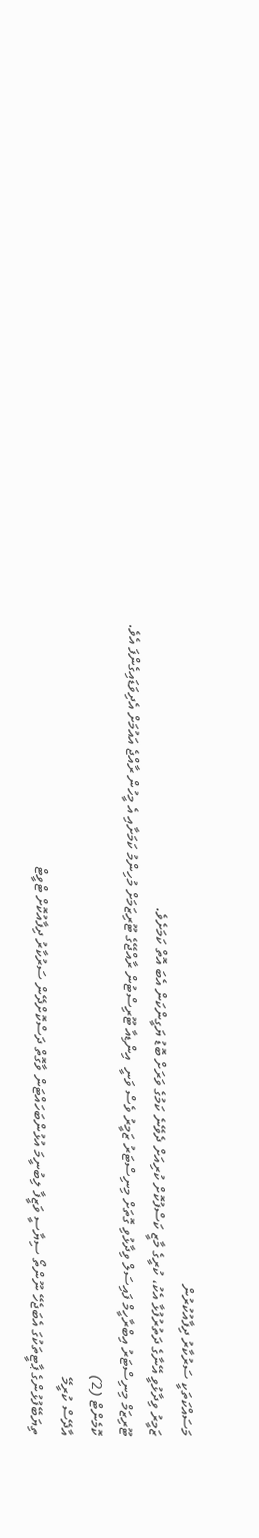މަސައްކަތަކީ ސަރުކާރު ދިފާއުކުރުން
ޒަމީރު ވިދާޅުވީ އޭނާގެ ދަތުރުފުޅާ އެކު، ކުރީގެ މާޒީ ކަސްފުކޮށް ކުރިއަށް ދެވޭނެ ކަމުގެ ވަރަށް ބޮޑު ޔަގީންކަން އެބަ އޮތް ކަމަށެވެ.
ޓޫރިޒަމް މިނިސްޓަރު އިބްރާހީމް ފައިސަލް ވިދާޅުވި ގޮތަށް މިނިސްޓަރު ޒަމީރު ވެސް ވަނީ  އިންޑިއާ ޓޫރިސްޓުން ރާއްޖޭގެ ޓޫރިޒަމަށް މުހިންމު ކަމަށާއި އެ މީހުން ރާއްޖެ އައުމަށް އެދިވަޑައިގެންފަ އެވެ.
ކޮމެންޓް (2)
އާދޭސް ކުރީމޭ
ތިޔަބޭފުޅުންގެ ޕާޓީތަކުގަ އެބަޖެހޭ ނޫންތޯ ސިޔާސީ ވަޒީފާ ލިބުނީމަ އުޅުންބަހައްޓަން ވާގޮތް ދަސްކޮށްދޭން ސަރުކާރު ދިފާއުކޮށް ޓްވީޓް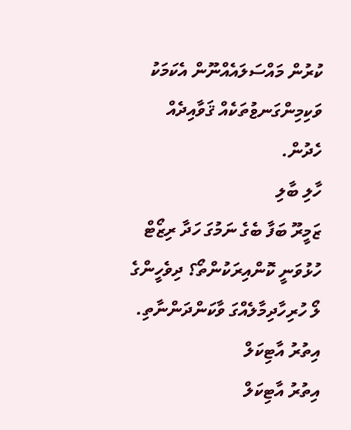ކުރުން މައްސަލައެއްނޫން އެކަމަކު ވަކިމިންގަނޱުތަކެއް ޤަވާއިދެއް ހެދުން.
ހާލި ބާލި
ޒަމީރޫ ބަފާ ބެގެ ނަމުގަ ހަދާ ރިޒޯޓް ހުޅުވަނީ ކޮންއިރަކުންތޯ؟ ދިވެހީންގެ ލޯ ހުރިހާދިމާލެއްގަ ވާކަންދަންނާތި.
އިތުރު އާޓިކަލް
އިތުރު އާޓިކަލް